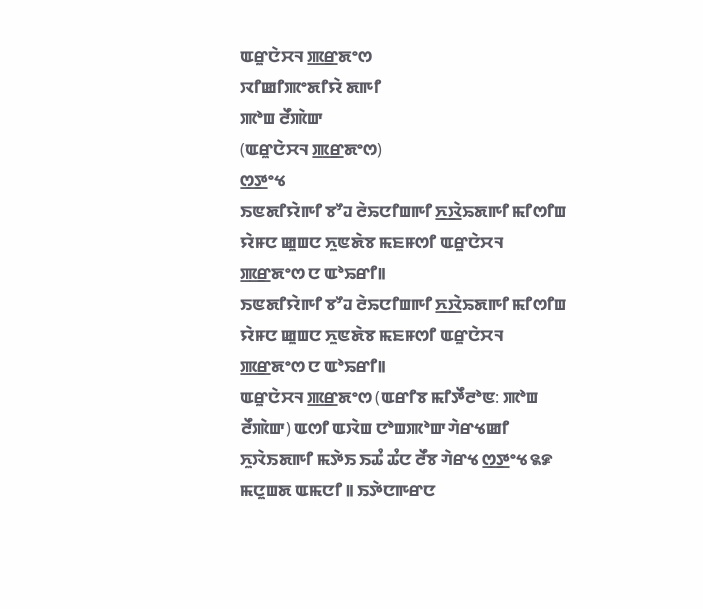ꯑꯔꯨꯅꯥꯆꯜ ꯄ꯭ꯔꯗꯦꯁ
ꯋꯤꯀꯤꯄꯦꯗꯤꯌꯥ ꯗꯒꯤ
ꯄꯣꯡ ꯂꯩꯄꯥꯛ
(ꯑꯔꯨꯅꯥꯆꯜ ꯄ꯭ꯔꯗꯦꯁ)
ꯁ꯭ꯇꯦꯠ
ꯏꯟꯗꯤꯌꯥꯒꯤ ꯕꯧꯙ ꯂꯥꯢꯅꯤꯡꯒꯤ ꯈ꯭ꯋꯥꯢꯗꯒꯤ ꯃꯤꯁꯤꯡ ꯌꯥꯝꯅ ꯀꯨꯡꯅ ꯈꯨꯟꯗꯥꯕ ꯃꯐꯝꯁꯤ ꯑꯔꯨꯅꯥꯆꯜ ꯄ꯭ꯔꯗꯦꯁ ꯅ ꯑꯣꯢꯔꯤ꯫
ꯏꯟꯗꯤꯌꯥꯒꯤ ꯕꯧꯙ ꯂꯥꯢꯅꯤꯡꯒꯤ ꯈ꯭ꯋꯥꯢꯗꯒꯤ ꯃꯤꯁꯤꯡ ꯌꯥꯝꯅ ꯀꯨꯡꯅ ꯈꯨꯟꯗꯥꯕ ꯃꯐꯝꯁꯤ ꯑꯔꯨꯅꯥꯆꯜ ꯄ꯭ꯔꯗꯦꯁ ꯅ ꯑꯣꯢꯔꯤ꯫
ꯑꯔꯨꯅꯥꯆꯜ ꯄ꯭ꯔꯗꯦꯁ (ꯑꯔꯤꯕ ꯃꯤꯇꯩꯂꯣꯟ: ꯄꯣꯡ ꯂꯩꯄꯥꯛ) ꯑꯁꯤ ꯑꯋꯥꯡ ꯅꯣꯡꯄꯣꯛ ꯚꯥꯔꯠꯀꯤ ꯈꯨꯋꯥꯏꯗꯒꯤ ꯃꯇꯥꯏ ꯏꯊꯪ ꯊꯪꯅ ꯂꯩꯕ ꯚꯥꯔꯠ ꯁ꯭ꯇꯦꯠ ꯲꯹ ꯃꯅꯨꯡꯗ ꯑꯃꯅꯤ ꯫ ꯏꯇꯥꯅꯒꯔꯅ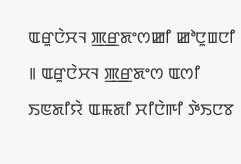ꯑꯔꯨꯅꯥꯆꯜ ꯄ꯭ꯔꯗꯦꯁꯀꯤ ꯀꯣꯅꯨꯡꯅꯤ ꯫ ꯑꯔꯨꯅꯥꯆꯜ ꯄ꯭ꯔꯗꯦꯁ ꯑꯁꯤ ꯏꯟꯗꯤꯌꯥ ꯑꯃꯗꯤ ꯆꯤꯅꯥꯒꯤ ꯇꯥꯏꯅꯕ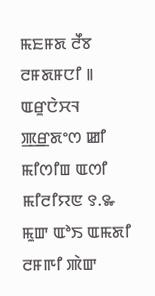ꯃꯐꯝꯗ ꯂꯩꯕ ꯂꯝꯗꯝꯅꯤ ꯫
ꯑꯔꯨꯅꯥꯆꯜ ꯄ꯭ꯔꯗꯦꯁ ꯀꯤ ꯃꯤꯁꯤꯡ ꯑꯁꯤ ꯃꯤꯂꯤꯌꯟ ꯱.꯳ ꯃꯨꯛ ꯑꯣꯏ ꯑꯃꯗꯤ ꯂꯝꯒꯤ ꯄꯥꯛ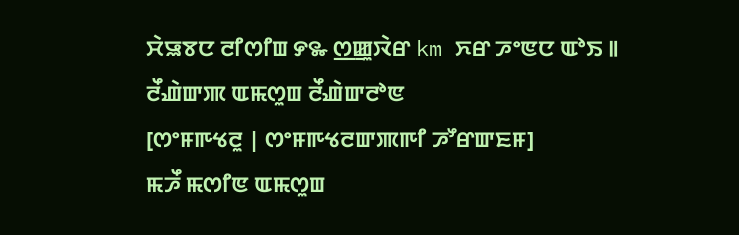ꯆꯥꯎꯕꯅ ꯂꯤꯁꯤꯡ ꯸꯳ ꯁ꯭ꯀꯨꯋꯥꯔ km ꯈꯔ ꯍꯦꯟꯅ ꯑꯣꯏ ꯫
ꯂꯩꯉꯥꯛꯄ ꯑꯃꯁꯨꯡ ꯂꯩꯉꯥꯛꯂꯣꯟ
[ꯁꯦꯝꯒꯠꯂꯨ | ꯁꯦꯝꯒꯠꯂꯛꯄꯒꯤ ꯍꯧꯔꯛꯐꯝ]
ꯃꯍꯩ ꯃꯁꯤꯟ ꯑꯃꯁꯨꯡ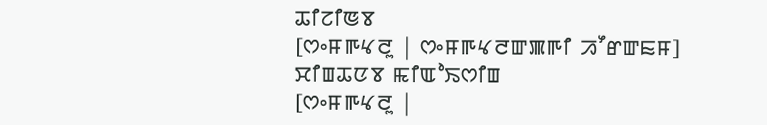ꯊꯤꯖꯤꯟꯕ
[ꯁꯦꯝꯒꯠꯂꯨ | ꯁꯦꯝꯒꯠꯂꯛꯄꯒꯤ ꯍꯧꯔꯛꯐꯝ]
ꯆꯤꯡꯊꯅꯕ ꯃꯤꯑꯣꯏꯁꯤꯡ
[ꯁꯦꯝꯒꯠꯂꯨ |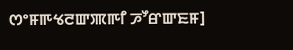ꯁꯦꯝꯒꯠꯂꯛꯄꯒꯤ ꯍꯧꯔꯛꯐꯝ]